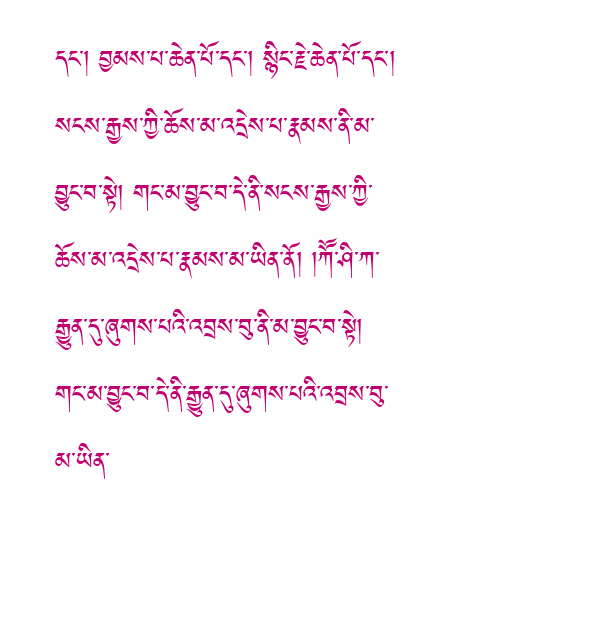དང་། བྱམས་པ་ཆེན་པོ་དང་། སྙིང་རྗེ་ཆེན་པོ་དང་། སངས་རྒྱས་ཀྱི་ཆོས་མ་འདྲེས་པ་རྣམས་ནི་མ་བྱུང་བ་སྟེ། གང་མ་བྱུང་བ་དེ་ནི་སངས་རྒྱས་ཀྱི་ཆོས་མ་འདྲེས་པ་རྣམས་མ་ཡིན་ནོ། །ཀཽ་ཤི་ཀ་རྒྱུན་དུ་ཞུགས་པའི་འབྲས་བུ་ནི་མ་བྱུང་བ་སྟེ། གང་མ་བྱུང་བ་དེ་ནི་རྒྱུན་དུ་ཞུགས་པའི་འབྲས་བུ་མ་ཡིན་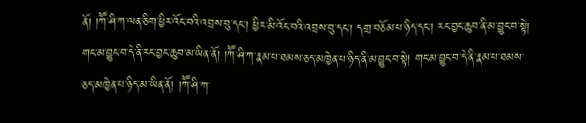ནོ། །ཀཽ་ཤི་ཀ་ལན་ཅིག་ཕྱིར་འོང་བའི་འབྲས་བུ་དང་། ཕྱིར་མི་འོང་བའི་འབྲས་བུ་དང་། དགྲ་བཅོམ་པ་ཉིད་དང་། རང་བྱང་ཆུབ་ནི་མ་བྱུང་བ་སྟེ། གང་མ་བྱུང་བ་དེ་ནི་རང་བྱང་ཆུབ་མ་ཡིན་ནོ། །ཀཽ་ཤི་ཀ་རྣམ་པ་ཐམས་ཅད་མཁྱེན་པ་ཉིད་ནི་མ་བྱུང་བ་སྟེ། གང་མ་བྱུང་བ་དེ་ནི་རྣམ་པ་ཐམས་ཅད་མཁྱེན་པ་ཉིད་མ་ཡིན་ནོ། །ཀཽ་ཤི་ཀ་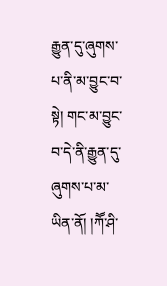རྒྱུན་དུ་ཞུགས་པ་ནི་མ་བྱུང་བ་སྟེ། གང་མ་བྱུང་བ་དེ་ནི་རྒྱུན་དུ་ཞུགས་པ་མ་ཡིན་ནོ། །ཀཽ་ཤི་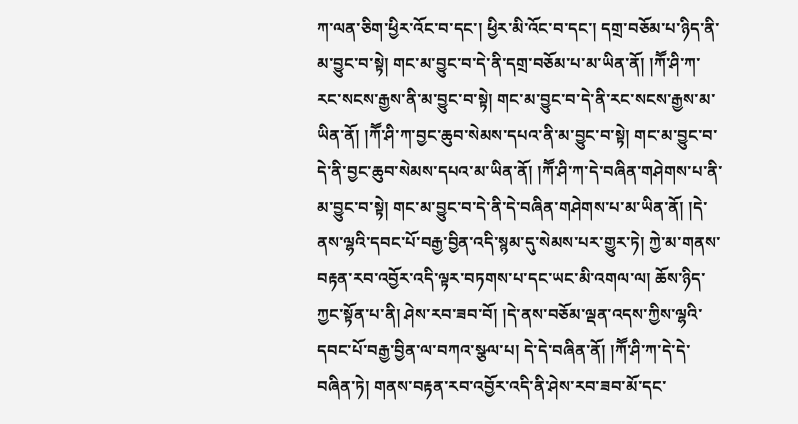ཀ་ལན་ཅིག་ཕྱིར་འོང་བ་དང་། ཕྱིར་མི་འོང་བ་དང་། དགྲ་བཅོམ་པ་ཉིད་ནི་མ་བྱུང་བ་སྟེ། གང་མ་བྱུང་བ་དེ་ནི་དགྲ་བཅོམ་པ་མ་ཡིན་ནོ། །ཀཽ་ཤི་ཀ་རང་སངས་རྒྱས་ནི་མ་བྱུང་བ་སྟེ། གང་མ་བྱུང་བ་དེ་ནི་རང་སངས་རྒྱས་མ་ཡིན་ནོ། །ཀཽ་ཤི་ཀ་བྱང་ཆུབ་སེམས་དཔའ་ནི་མ་བྱུང་བ་སྟེ། གང་མ་བྱུང་བ་དེ་ནི་བྱང་ཆུབ་སེམས་དཔའ་མ་ཡིན་ནོ། །ཀཽ་ཤི་ཀ་དེ་བཞིན་གཤེགས་པ་ནི་མ་བྱུང་བ་སྟེ། གང་མ་བྱུང་བ་དེ་ནི་དེ་བཞིན་གཤེགས་པ་མ་ཡིན་ནོ། །དེ་ནས་ལྷའི་དབང་པོ་བརྒྱ་བྱིན་འདི་སྙམ་དུ་སེམས་པར་གྱུར་ཏེ། ཀྱེ་མ་གནས་བརྟན་རབ་འབྱོར་འདི་ལྟར་བཏགས་པ་དང་ཡང་མི་འགལ་ལ། ཆོས་ཉིད་ཀྱང་སྟོན་པ་ནི། ཤེས་རབ་ཟབ་བོ། །དེ་ནས་བཅོམ་ལྡན་འདས་ཀྱིས་ལྷའི་དབང་པོ་བརྒྱ་བྱིན་ལ་བཀའ་སྩལ་པ། དེ་དེ་བཞིན་ནོ། །ཀཽ་ཤི་ཀ་དེ་དེ་བཞིན་ཏེ། གནས་བརྟན་རབ་འབྱོར་འདི་ནི་ཤེས་རབ་ཟབ་མོ་དང་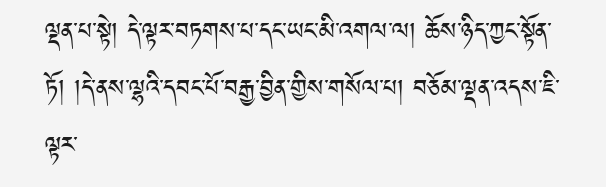ལྡན་པ་སྟེ། དེ་ལྟར་བཏགས་པ་དང་ཡང་མི་འགལ་ལ། ཆོས་ཉིད་ཀྱང་སྟོན་ཏོ། །དེ་ནས་ལྷའི་དབང་པོ་བརྒྱ་བྱིན་གྱིས་གསོལ་པ། བཅོམ་ལྡན་འདས་ཇི་ལྟར་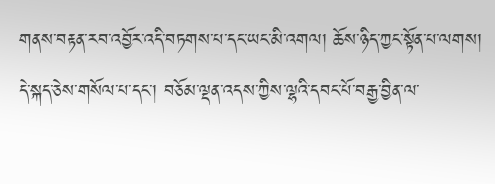གནས་བརྟན་རབ་འབྱོར་འདི་བཏགས་པ་དང་ཡང་མི་འགལ། ཆོས་ཉིད་ཀྱང་སྟོན་པ་ལགས། དེ་སྐད་ཅེས་གསོལ་པ་དང་། བཅོམ་ལྡན་འདས་ཀྱིས་ལྷའི་དབང་པོ་བརྒྱ་བྱིན་ལ་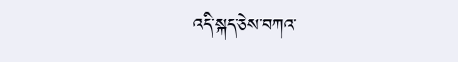འདི་སྐད་ཅེས་བཀའ་